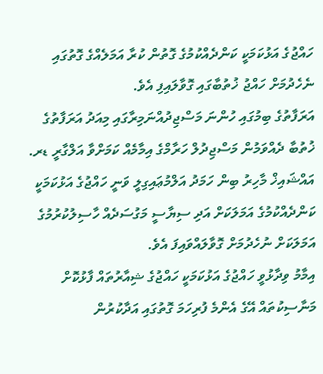ހައްޖުގެ އަޅުކަމަކީ ކަންދެއްކުމުގެ ގޮތުން ކުރާ އަމަލެއްގެ ގޮތުގައި ނެހެދުމަށް ހައްޖު ޚުތުބާގައި ގޮވާލައިފި އެވެ.
އަރަފާތުގެ ބިމުގައި ހުންނަ މަސްޖިދުއްނަމިރާގައި މިއަދު އަރަފާތުގެ ޚުތުބާ ދެއްވަމުން މަސްޖިދުލް ހަރާމްގެ އިމާމެއް ކަމަށްވާ އަލްގާރީ ޑރ. އައްޝައިޚް މާހިރު ބިން ހަމަދު އަލްމުޢައިގިލީ ވަނީ ހައްޖުގެ އަޅުކަމަކީ ކަންދެއްކުމުގެ އަމަލަކަށް އަދި ސިޔާސީ މަގުސަދެއް ހާސިލުކުރުމުގެ އަމަލަކަށް ނުހެދުމަށް ގޮވާލައްވައިފަ އެވެ.
އިމާމު ވިދާޅުވީ ހައްޖުގެ އަޅުކަމަކީ ހައްޖުގެ ޝިއާރުތައް ފާޅުކޮށް މަނާސިކުތައް އޭގެ އެންމެ ފުރިހަމަ ގޮތުގައި އަދާކުރުން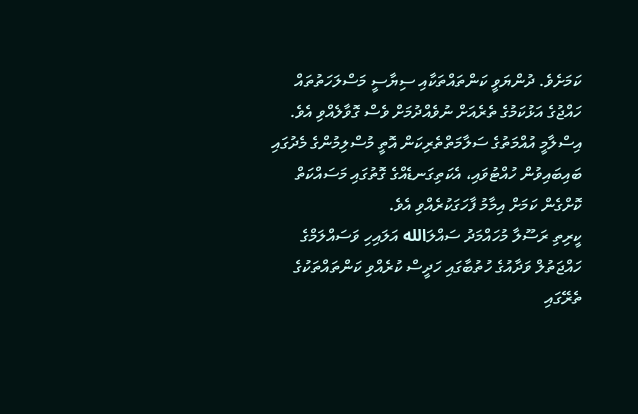ކަމަށެވެ. ދުންޔަވީ ކަންތައްތަކާއި ސިޔާސީ މަސްލަހަތުތައް ހައްޖުގެ އަޅުކަމުގެ ތެރެއަށް ނުވެއްދުމަށް ވެސް ގޮވާލެއްވި އެވެ.
އިސްލާމީ އުއްމަތުގެ ސަލާމަތްތެރިކަން އޮތީ މުސްލިމުންގެ މެދުގައި ބައިބައިވުން ހުއްޓުވައި، އެކަތިގަނޑެއްގެ ގޮތުގައި މަސައްކަތް ކޮށްގެން ކަމަށް އިމާމު ފާހަގަކުރެއްވި އެވެ.
ކީރިތި ރަސޫލާ މުހައްމަދު ސައްލަالله އަލައިހި ވަސައްލަމްގެ ހައްޖަތުލް ވަދާއުގެ ހުތުބާގައި ހަދީސް ކުރެއްވި ކަންތައްތަކުގެ ތެރޭގައި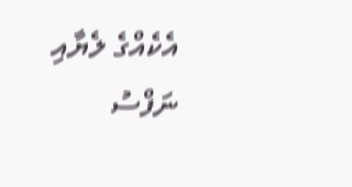އެކެއްގެ ލެޔާއި ނަފްސު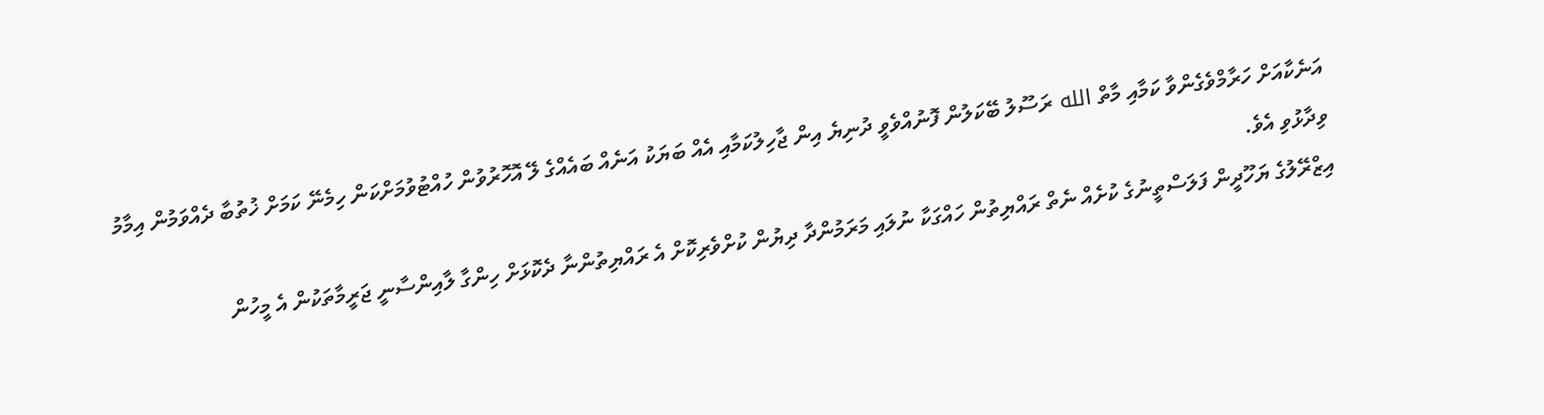އަނެކާއަށް ހަރާމްވެގެންވާ ކަމާއި މާތް الله ރަސޫލު ބޭކަލުން ފޮނުއްވެވީ ދުނިޔެ އިން ޖާހިލުކަމާއި އެއް ބަޔަކު އަނެއް ބައެއްގެ ލޭ އޮހޮރުވުން ހުއްޓުވުމަށްކަން ހިމެނޭ ކަމަށް ޚުތުބާ ދެއްވަމުން އިމާމު ވިދާޅުވި އެވެ.
އިޒްރޭލުގެ ޔަހޫދީން ފަލަސްތީނުގެ ކުށެއް ނެތް ރައްޔިތުން ހައްގަކާ ނުލައި މަރަމުންދާ ދިޔުން ކުށްވެރިކޮށް އެ ރައްޔިތުންނާ ދެކޮޅަށް ހިންގާ ލާއިންސާނީ ޖަރީމާތަކުން އެ މީހުން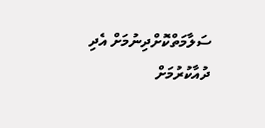ސަލާމަތްކޮށްދިނުމަށް އެދި ދުއާކުރުމަށް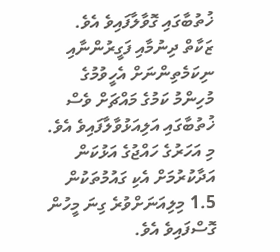ޚުތުބާގައި ގޮވާލާފައިވެ އެވެ.
ޒަކާތް ދިނުމާއި ފަގީރުންނާއި ނިކަމެތިންނަށް އެހީވުމުގެ މުހިންމު ކަމުގެ މައްޗަށް ވެސް ޚުތުބާގައި އަލިއަޅުވާލާފައިވެ އެވެ.
މި އަހަރުގެ ހައްޖުގެ އަޅުކަން އަދާކުރުމަށް އެކި ގައުމުތަކުން 1.5 މިލިއަނަށްވުރެ ގިނަ މީހުން ގޮސްފައިވެ އެވެ.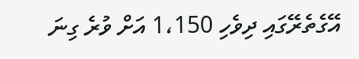އޭގެތެރޭގައި ދިވެހި 1،150 އަށް ވުރެ ގިނަ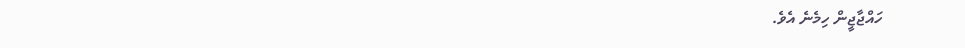ހައްޖާޖީން ހިމެނެ އެވެ.